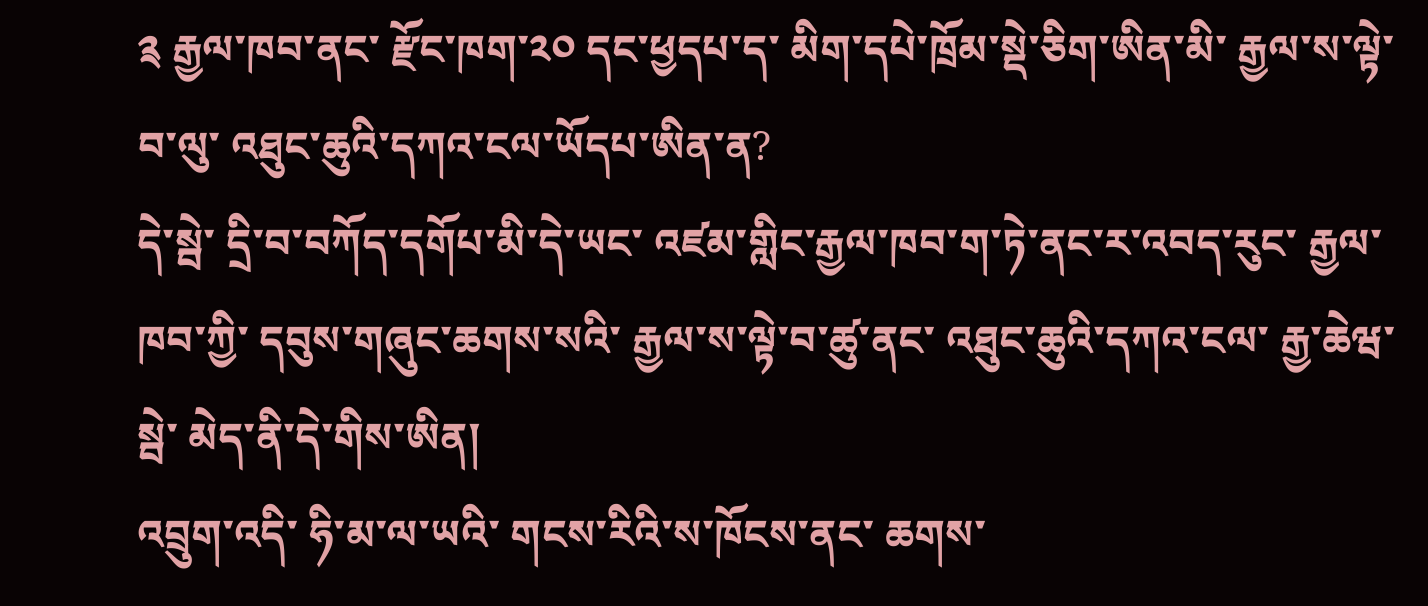༉ རྒྱལ་ཁབ་ནང་ རྫོང་ཁག་༢༠ དང་ཕྱདཔ་ད་ མིག་དཔེ་ཁྲོམ་སྡེ་ཅིག་ཨིན་མི་ རྒྱལ་ས་ལྟེ་བ་ལུ་ འཐུང་ཆུའི་དཀའ་ངལ་ཡོདཔ་ཨིན་ན?
དེ་སྦེ་ དྲི་བ་བཀོད་དགོཔ་མི་དེ་ཡང་ འཛམ་གླིང་རྒྱལ་ཁབ་ག་ཏེ་ནང་ར་འབད་རུང་ རྒྱལ་ཁབ་ཀྱི་ དབུས་གཞུང་ཆགས་སའི་ རྒྱལ་ས་ལྟེ་བ་ཚུ་ནང་ འཐུང་ཆུའི་དཀའ་ངལ་ རྒྱ་ཆེཝ་སྦེ་ མེད་ནི་དེ་གིས་ཨིན།
འབྲུག་འདི་ ཧི་མ་ལ་ཡའི་ གངས་རིའི་ས་ཁོངས་ནང་ ཆགས་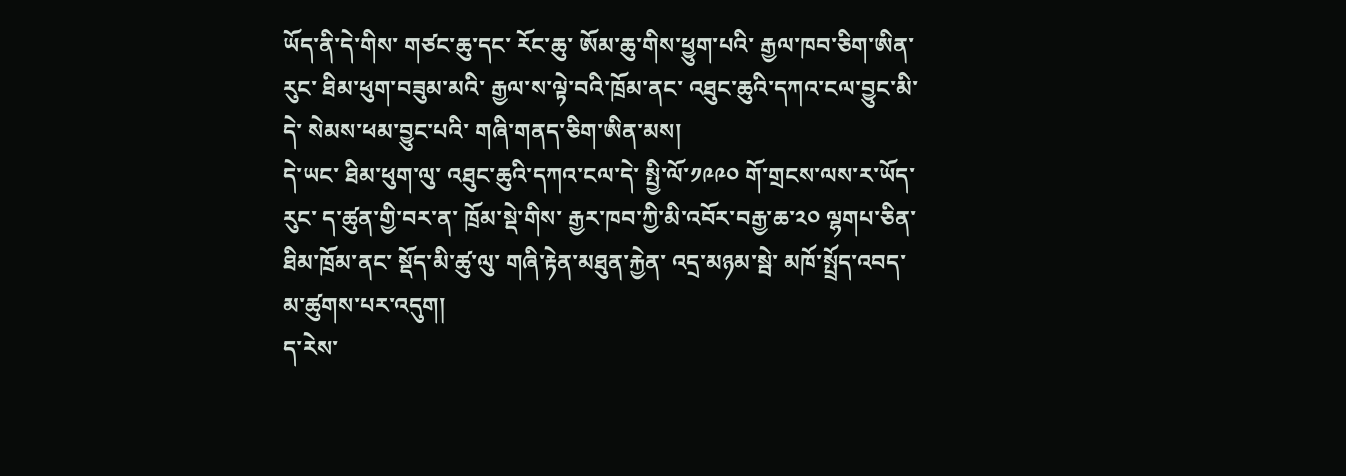ཡོད་ནི་དེ་གིས་ གཙང་ཆུ་དང་ རོང་ཆུ་ ཨོམ་ཆུ་གིས་ཕྱུག་པའི་ རྒྱལ་ཁབ་ཅིག་ཨིན་རུང་ ཐིམ་ཕུག་བཟུམ་མའི་ རྒྱལ་ས་ལྟེ་བའི་ཁྲོམ་ནང་ འཐུང་ཆུའི་དཀའ་ངལ་བྱུང་མི་དེ་ སེམས་ཕམ་བྱུང་པའི་ གཞི་གནད་ཅིག་ཨིན་མས།
དེ་ཡང་ ཐིམ་ཕུག་ལུ་ འཐུང་ཆུའི་དཀའ་ངལ་དེ་ སྤྱི་ལོ་༡༩༩༠ གོ་གྲངས་ལས་ར་ཡོད་རུང་ ད་ཚུན་གྱི་བར་ན་ ཁྲོམ་སྡེ་གིས་ རྒྱར་ཁབ་ཀྱི་མི་འབོར་བརྒྱ་ཆ་༢༠ ལྷགཔ་ཅིན་ ཐིམ་ཁྲོམ་ནང་ སྡོད་མི་ཚུ་ལུ་ གཞི་རྟེན་མཐུན་རྐྱེན་ འདྲ་མཉམ་སྦེ་ མཁོ་སྤྲོད་འབད་མ་ཚུགས་པར་འདུག།
ད་རེས་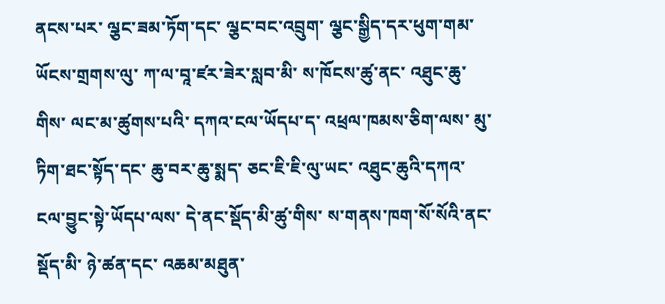ནངས་པར་ ལྕང་ཟམ་ཏོག་དང་ ལྕང་བང་འབྲུག་ ལྕང་སྒྱིད་དར་ཕུག་གམ་ ཡོངས་གྲགས་ལུ་ ཀ་ལ་བཱ་ཛར་ཟེར་སླབ་མི་ ས་ཁོངས་ཚུ་ནང་ འཐུང་ཆུ་གིས་ ལང་མ་ཚུགས་པའི་ དཀའ་ངལ་ཡོདཔ་ད་ འཕྲལ་ཁམས་ཅིག་ལས་ མུ་ཏིག་ཐང་སྟོད་དང་ ཆུ་བར་ཆུ་སྨད་ ཅང་ཇི་ཇི་ལུ་ཡང་ འཐུང་ཆུའི་དཀའ་ངལ་བྱུང་སྟེ་ཡོདཔ་ལས་ དེ་ནང་སྡོད་མི་ཚུ་གིས་ ས་གནས་ཁག་སོ་སོའི་ནང་སྡོད་མི་ ཉེ་ཚན་དང་ འཆམ་མཐུན་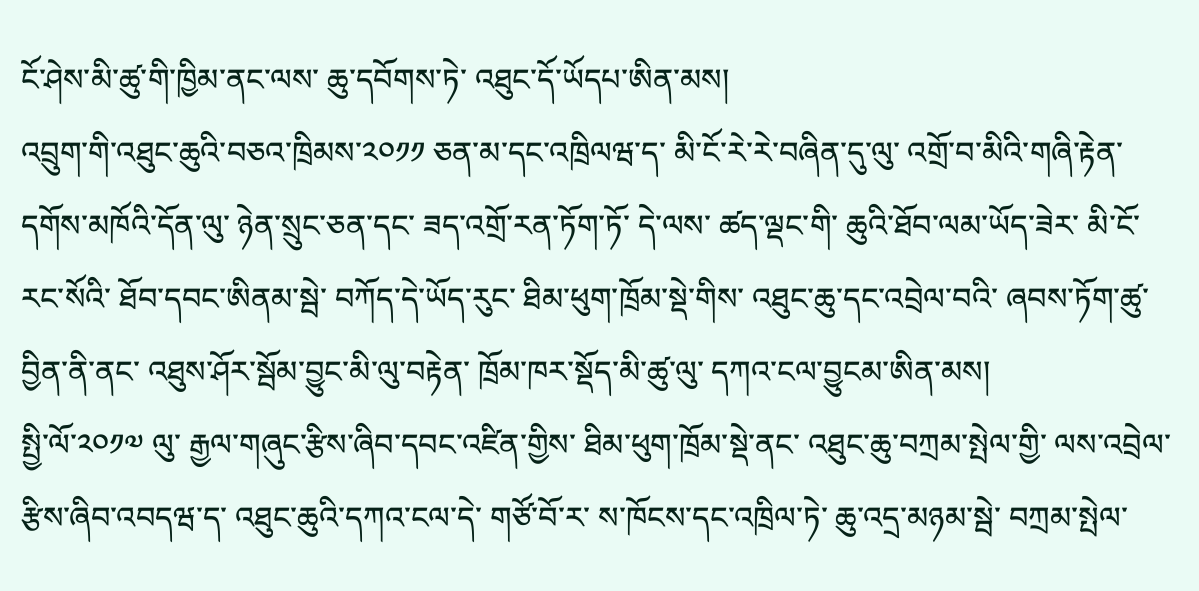ངོ་ཤེས་མི་ཚུ་གི་ཁྱིམ་ནང་ལས་ ཆུ་དབོགས་ཏེ་ འཐུང་དོ་ཡོདཔ་ཨིན་མས།
འབྲུག་གི་འཐུང་ཆུའི་བཅའ་ཁྲིམས་༢༠༡༡ ཅན་མ་དང་འཁྲིལཝ་ད་ མི་ངོ་རེ་རེ་བཞིན་དུ་ལུ་ འགྲོ་བ་མིའི་གཞི་རྟེན་དགོས་མཁོའི་དོན་ལུ་ ཉེན་སྲུང་ཅན་དང་ ཟད་འགྲོ་རན་ཏོག་ཏོ་ དེ་ལས་ ཚད་ལྡང་གི་ ཆུའི་ཐོབ་ལམ་ཡོད་ཟེར་ མི་ངོ་རང་སོའི་ ཐོབ་དབང་ཨིནམ་སྦེ་ བཀོད་དེ་ཡོད་རུང་ ཐིམ་ཕུག་ཁྲོམ་སྡེ་གིས་ འཐུང་ཆུ་དང་འབྲེལ་བའི་ ཞབས་ཏོག་ཚུ་ བྱིན་ནི་ནང་ འཐུས་ཤོར་སྦོམ་བྱུང་མི་ལུ་བརྟེན་ ཁྲོམ་ཁར་སྡོད་མི་ཚུ་ལུ་ དཀའ་ངལ་བྱུངམ་ཨིན་མས།
སྤྱི་ལོ་༢༠༡༧ ལུ་ རྒྱལ་གཞུང་རྩིས་ཞིབ་དབང་འཛིན་གྱིས་ ཐིམ་ཕུག་ཁྲོམ་སྡེ་ནང་ འཐུང་ཆུ་བཀྲམ་སྤེལ་གྱི་ ལས་འབྲེལ་རྩིས་ཞིབ་འབདཝ་ད་ འཐུང་ཆུའི་དཀའ་ངལ་དེ་ གཙོ་བོ་ར་ ས་ཁོངས་དང་འཁྲིལ་ཏེ་ ཆུ་འདྲ་མཉམ་སྦེ་ བཀྲམ་སྤེལ་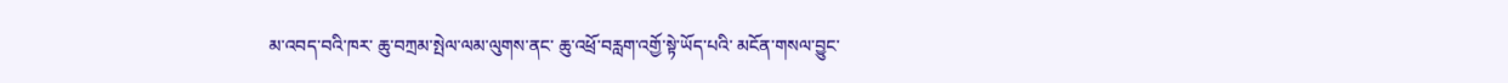མ་འབད་བའི་ཁར་ ཆུ་བཀྲམ་སྤེལ་ལམ་ལུགས་ནང་ ཆུ་འཕྲོ་བརླག་འགྱོ་སྟེ་ཡོད་པའི་ མངོན་གསལ་བྱུང་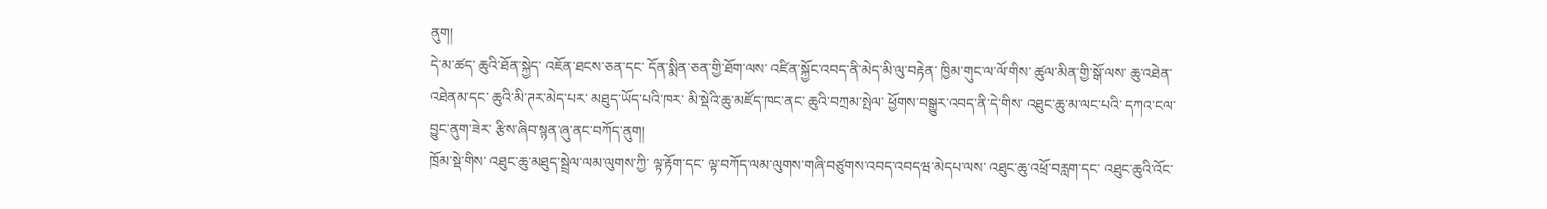ནུག།
དེ་མ་ཚད་ ཆུའི་ཐོན་སྐྱེད་ འཇོན་ཐངས་ཅན་དང་ དོན་སྨིན་ཅན་གྱི་ཐོག་ལས་ འཛིན་སྐྱོང་འབད་ནི་མེད་མི་ལུ་བརྟེན་ ཁྱིམ་གུང་ལ་ལོ་གིས་ ཚུལ་མིན་གྱི་སྒོ་ལས་ ཆུ་འཐེན་འཐེནམ་དང་ ཆུའི་མི་ཊར་མེད་པར་ མཐུད་ཡོད་པའི་ཁར་ མི་སྡེའི་ཆུ་མཛོད་ཁང་ནང་ ཆུའི་བཀྲམ་སྤེལ་ ཕྱོགས་བསྒྱུར་འབད་ནི་དེ་གིས་ འཐུང་ཆུ་མ་ལང་པའི་ དཀའ་ངལ་བྱུང་ནུག་ཟེར་ རྩིས་ཞིབ་སྙན་ཞུ་ནང་བཀོད་ནུག།
ཁྲོམ་སྡེ་གིས་ འཐུང་ཆུ་མཐུད་སྦྲེལ་ལམ་ལུགས་ཀྱི་ ལྟ་རྟོག་དང་ ལྟ་བཀོད་ལམ་ལུགས་གཞི་བཙུགས་འབད་འབདཝ་མེདཔ་ལས་ འཐུང་ཆུ་འཕྲོ་བརླག་དང་ འཐུང་ཆུའི་འོང་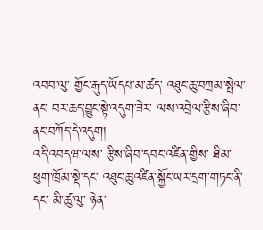འབབ་ལུ་ གྱོང་རྒུད་ཡོདཔ་མ་ཚད་ འཐུང་ཆུ་བཀྲམ་སྤེལ་ནང་ བར་ཆད་བྱུང་སྟེ་འདུག་ཟེར་ ལས་འབྲེལ་རྩིས་ཞིབ་ནང་བཀོད་དེ་འདུག།
འདི་འབདཝ་ལས་ རྩིས་ཞིབ་དབང་འཛིན་གྱིས་ ཐིམ་ཕུག་ཁྲོམ་སྡེ་དང་ འཐུང་ཆུ་འཛིན་སྐྱོང་ཡར་དྲག་གཏང་ནི་དང་ མི་ཚུ་ལུ་ ཉེན་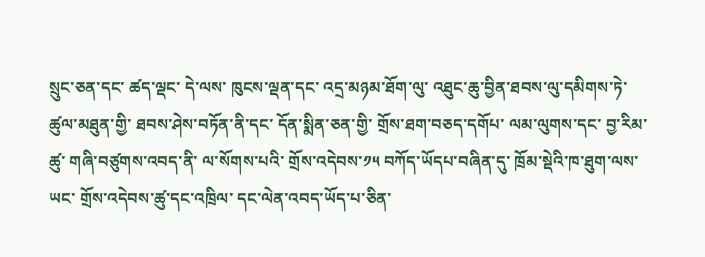སྲུང་ཅན་དང་ ཚད་ལྡང་ དེ་ལས་ ཁུངས་ལྡན་དང་ འདྲ་མཉམ་ཐོག་ལུ་ འཐུང་ཆུ་བྱིན་ཐབས་ལུ་དམིགས་ཏེ་ ཚུལ་མཐུན་གྱི་ ཐབས་ཤེས་བཏོན་ནི་དང་ དོན་སྨིན་ཅན་གྱི་ གྲོས་ཐག་བཅད་དགོཔ་ ལམ་ལུགས་དང་ བྱ་རིམ་ཚུ་ གཞི་བཙུགས་འབད་ནི་ ལ་སོགས་པའི་ གྲོས་འདེབས་༡༥ བཀོད་ཡོདཔ་བཞིན་དུ་ ཁྲོམ་སྡེའི་ཁ་ཐུག་ལས་ཡང་ གྲོས་འདེབས་ཚུ་དང་འཁྲིལ་ དང་ལེན་འབད་ཡོད་པ་ཅིན་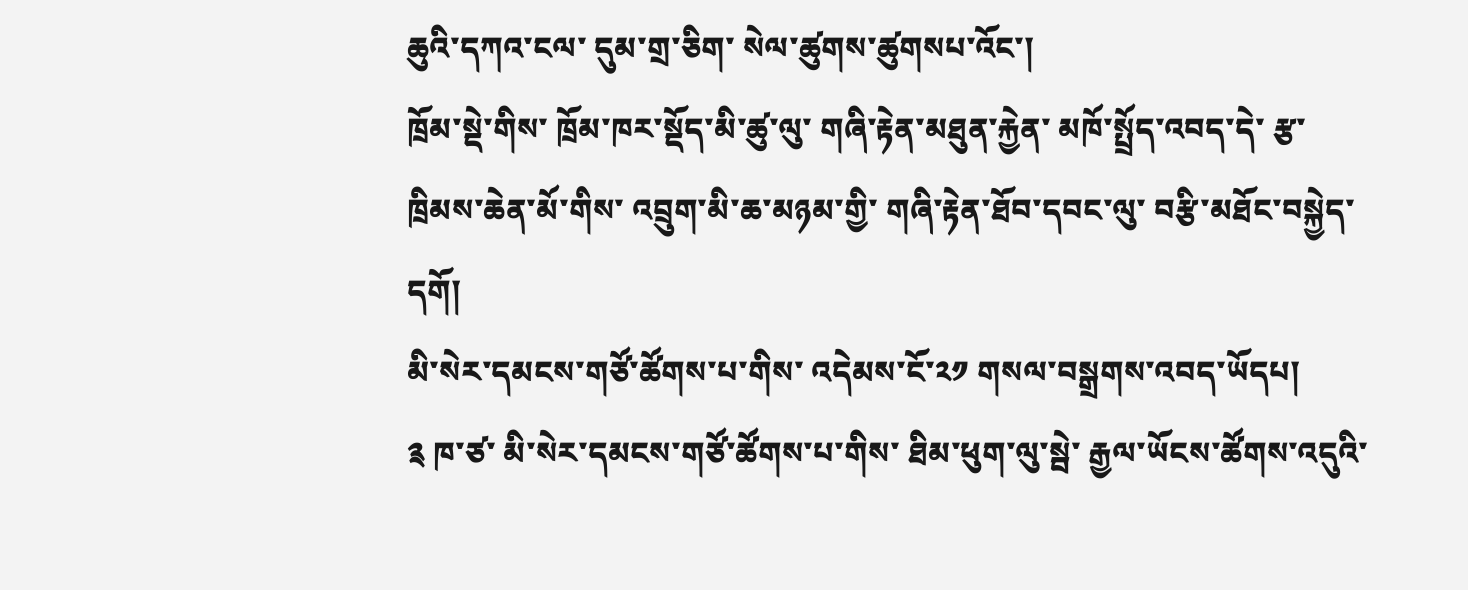ཆུའི་དཀའ་ངལ་ དུམ་གྲ་ཅིག་ སེལ་ཚུགས་ཚུགསཔ་འོང་།
ཁྲོམ་སྡེ་གིས་ ཁྲོམ་ཁར་སྡོད་མི་ཚུ་ལུ་ གཞི་རྟེན་མཐུན་རྐྱེན་ མཁོ་སྤྲོད་འབད་དེ་ རྩ་ཁྲིམས་ཆེན་མོ་གིས་ འབྲུག་མི་ཆ་མཉམ་གྱི་ གཞི་རྟེན་ཐོབ་དབང་ལུ་ བརྩི་མཐོང་བསྐྱེད་དགོ།
མི་སེར་དམངས་གཙོ་ཚོགས་པ་གིས་ འདེམས་ངོ་༢༡ གསལ་བསྒྲགས་འབད་ཡོདཔ།
༉ ཁ་ཙ་ མི་སེར་དམངས་གཙོ་ཚོགས་པ་གིས་ ཐིམ་ཕུག་ལུ་སྦེ་ རྒྱལ་ཡོངས་ཚོགས་འདུའི་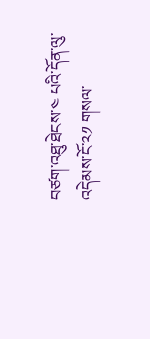བཙག་འཐུ་ཐེངས་༤ པའི་དོན་ལུ་ འདེམས་ངོ་༢༡ གསལ་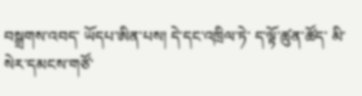བསྒྲགས་འབད་ ཡོདཔ་ཨིན་པས། དེ་དང་འཁྲིལ་ཏེ་ ད་ལྟོ་ཚུན་ཚོད་ མི་སེར་དམངས་གཙོ་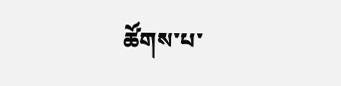ཚོགས་པ་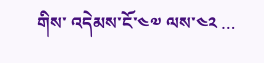གིས་ འདེམས་ངོ་༤༧ ལས་༤༢ …